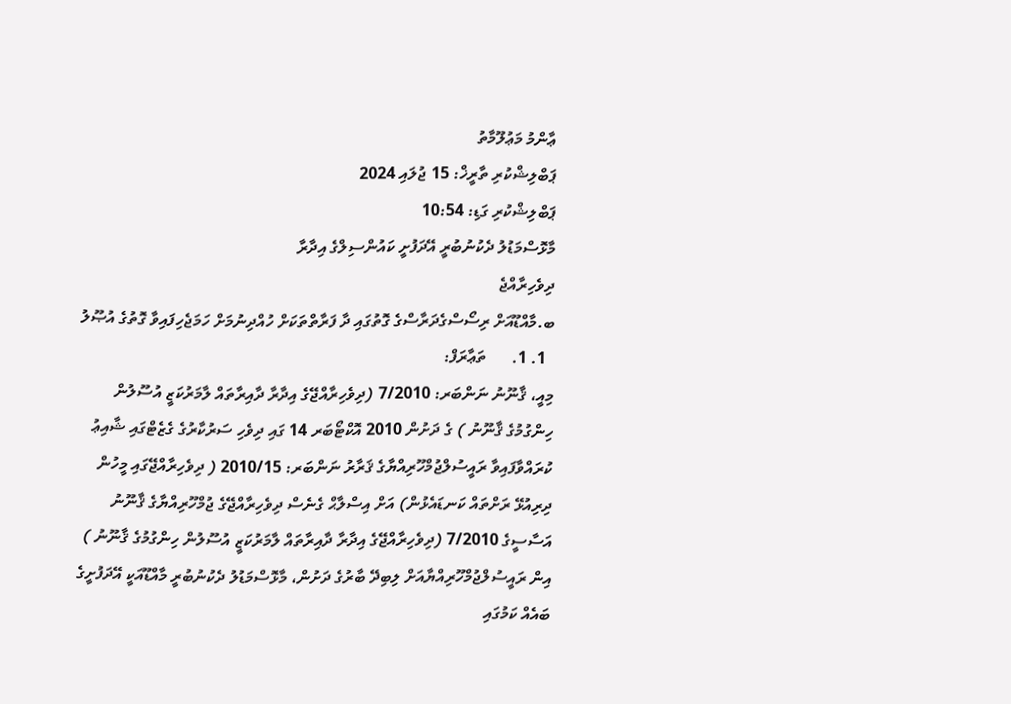ޢާންމު މަޢުލޫމާތު
ޕަބްލިޝްކުރި ތާރީޚް: 15 ޖުލައި 2024
ޕަބްލިޝްކުރި ގަޑި: 10:54
މާޅޮސްމަޑުލު ދެކުނުބުރީ އޭދަފުށީ ކައުންސިލްގެ އިދާރާ
ދިވެހިރާއްޖެ
ބ.މާއްޑޫއަށް ރިސޯސްގެދަރާސްގެ ގޮތުގައި ދާ ފަރާތްތަކަށް ހުއްދިނުމަށް ހަމަޖެހިފައިވާ ގޮތުގެ އުޞޫލު
  1. 1.      ތަޢާރަފް:
މިއީ، ޤާނޫނު ނަންބަރ: 7/2010 (ދިވެހިރާއްޖޭގެ އިދާރާ ދާއިރާތައް ލާމަރުކަޒީ އުސޫލުން ހިންގުމުގެ ޤާނޫނު ) ގެ ދަށުން 2010 އޮކްޓޯބަރ 14 ގައި ދިވެހި ސަރުކާރުގެ ގެޒެޓްގައި ޝާއިޢު ކުރައްވާފައިވާ ރައީސުލްޖުމްހޫރިއްޔާގެ ޤަރާރު ނަންބަރ: 2010/15 ( ދިވެހިރާއްޖޭގައި މީހުން ދިރިއުޅޭ ރަށްތައް ކަނޑައެޅުން) އަށް އިސްލާޙް ގެނެސް ދިވެހިރާއްޖޭގެ ޖުމްހޫރިއްޔާގެ ޤާނޫނު އަސާސީގެ 7/2010 (ދިވެހިރާއްޖޭގެ އިދާރާ ދާއިރާތައް ލާމަރުކަޒީ އުސޫލުން ހިންގުމުގެ ޤާނޫނު ) އިން ރައީސުލްޖުމްހޫރިއްޔާއަށް ލިބިދޭ ބާރުގެ ދަށުން، މާޅޮސްމަޑުލު ދެކުނުބުރީ މާއްޑޫއަކީ އޭދަފުށީގެ ބައެއް ކަމުގައި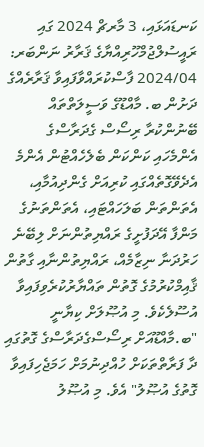ކަނޑައަޅައި، 3 މާރޗް 2024 ގައި ރައީސުލްޖުމްހޫރިއްޔާގެ ޤަރާރު ނަންބަރ: 2024/04 ފާސްކުރައްވާފައިވާ ޤަރާރެއްގެ ދަށުން ބ. މާއްޑޫގެ ވަސީލަތްތައް ބޭނުންކުރާ ރިސޯސް ގެދަރާސްގެ އެންމެހައި ކަންކަން ބެލެހެއްޓުން އެންމެ އެދެވޭގޮތެއްގައި ކުރިއަށް ގެންދިއުމާއި، އެތަންތަން ބަލަހައްޓައި، އެތަންތަނުގެ މަންފާ އޭދަފުށީގެ ރައްޔިތުންނަށް ލިބޭނެ ހަރުދަނާ ނިޒާމެއް، ރައްޔިތުންނާއި ގާތުން ޤާއިމްކުރުމުގެ ގޮތުން ތައްޔާރުކުރެވިފައިވާ އުސޫލެކެވެ. މި އުޞޫލަށް ކިޔާނީ "ބ.މާއްޑޫއަށް ރިސޯސްގެދަރާސްގެ ގޮތުގައި ދާ ފަރާތްތަކަށް ހުއްދިނުމަށް ހަމަޖެހިފައިވާ ގޮތުގެ އުޞޫލު" އެވެ. މި އުޞޫލު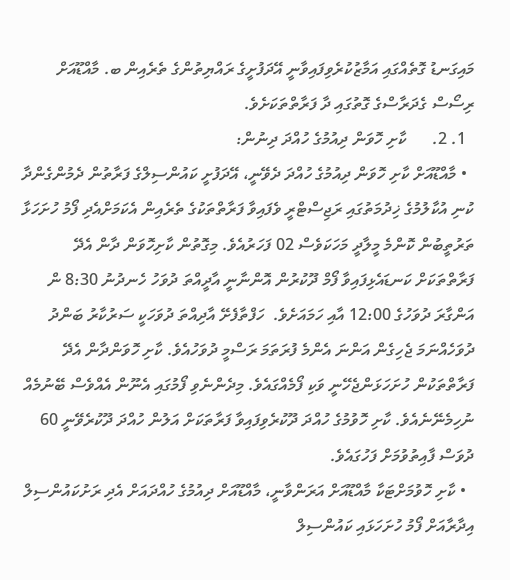މައިގަނޑު ގޮތެއްގައި އަމާޒުކުރެވިފައިވާނީ އޭދަފުށީގެ ރައްޔިތުންގެ ތެރެއިން ބ. މާއްޑޫއަށް ރިސޯސް ގެދަރާސްގެ ގޮތުގައި ދާ ފަރާތްތަކަށެވެ.
  1. 2.      ކާށި ހޮވަން ދިއުމުގެ ހުއްދަ ދިނުން:
  • މާއްޑޫއަށް ކާށި ހޮވަން ދިއުމުގެ ހުއްދަ ދެވޭނީ، އޭދަފުށީ ކައުންސިލްގެ ފަރާތުން ދެމުންގެންދާ ކުނި އުކާލުމުގެ ޚިދުމަތުގައި ރަޖިސްޓްރީ ވެފައިވާ ފަރާތްތަކުގެ ތެރެއިން އެކަމަށްއެދި ފޯމު ހުށަހަޅާ ތަރުތީބުން ކޮންމެ މީލާދީ މަހަކަވެސް 02 ފަހަރުއެވެ. މިގޮތުން ކާށިހޮވަން ދާން އެދޭ ފަރާތްތަކަށް ކަނޑައެޅިފައިވާ ފޯމް ދޫކުރުން އޮންނާނީ އާދީއްތަ ދުވަހު ހެނދުނު 8:30 ން އަންގާރަ ދުވަހުގެ 12:00 އާއި ހަމައަށެވެ.  ހަފްތާފެށޭ އާދިއްތަ ދުވަހަކީ ސަރުކާރު ބަންދު ދުވަހެއްނަމަ ޖެހިގެން އަންނަ އެންމެ ފުރަތަމަ ރަސްމީ ދުވަހުއެވެ. ކާށި ހޮވަންދާން އެދޭ ފަރާތްތަކުން ހުށަހަޅަންޖެހޭނީ ވަކި ފޯމެއްގައެވެ. މިދެންނެވި ފޯމުގައި އެނޫން އެއްވެސް ބޭނުމެއް ނުހިމެނޭނެއެވެ. ކާށި ހޮވުމުގެ ހުއްދަ ދޫކުރެވިފައިވާ ފަރާތަކަށް އަލުން ހުއްދަ ދޫކުރެވޭނީ 60 ދުވަސް ފާއިތުވުމަށް ފަހުގައެވެ.
  • ކާށި ހޮވުމަށްޓަކާ މާއްޑޫއަށް އަރަންވާނީ، މާއްޑޫއަށް ދިއުމުގެ ހުއްދައަށް އެދި ރަށުކައުންސިލް އިދާރާއަށް ފޯމު ހުށަހަޅައި ކައުންސިލް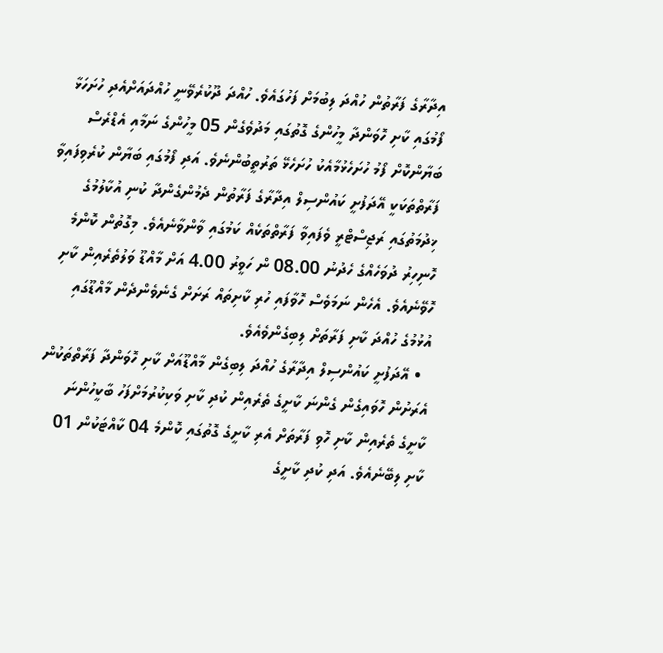އިދާރާގެ ފަރާތުން ހުއްދަ ލިބުމަށް ފަހުގައެވެ. ހުއްދަ ދޫކުރެވޭނީ ހުއްދައަށްއެދި ހުށަހަޅާ ފޯމުގައި ކާށި ހޮވަންދާ މީހުންގެ ގޮތުގައި މަދުވެގެން 05 މީހުންގެ ނަމާއި އެޑްރެސް ބަޔާންކޮށް ފޯމު ހުށަހެޅުމާއެކު ހުށަހެޅޭ ތަރުތީބުންނެވެ. އަދި ފޯމުގައި ބަޔާން ކުރެވިފައިވާ ފަރާތްތަކަކީ އޭދަފުށީ ކައުންސިލް އިދާރާގެ ފަރާތުން ދެމުންގެންދާ ކުނި އުކާލުމުގެ ޚިދުމަތުގައި ރަޖިސްޓްރީ ވެފައިވާ ފަރާތްތަކެއް ކަމުގައި ވާންވާނެއެވެ. މިގޮތުން ކޮންމެ ހޮނިހިރު ދުވަހެއްގެ ހެދުނު 08.00 ން ހަވީރު 4.00 އަށް މާއްޑޫ ވަލުތެރެއިން ކާށި ހޮވޭނެއެވެ. އެހެން ނަމަވެސް ހޮވާފައި ހުރި ކާށިތައް ރަށަށް ގެނެވެންދެން މާއްޑޫގައި އުޅުމުގެ ހުއްދަ ކާށި ފަރާތަށް ލިބިގެންވެއެވެ.
  • އޭދަފުށީ ކައުންސިލް އިދާރާގެ ހުއްދަ ލިބިގެން މާއްޑޫއަށް ކާށި ހޮވަންދާ ފަރާތްތަކުން އެރަށުން ހޮވައިގެން ގެންނަ ކާށީގެ ތެރެއިން ކުދި ކާށި ވަކިކުރުމަށްފަހު ބާކީހުންނަ ކާށީގެ ތެރެއިން ކާށި ހޮވި ފަރާތަށް އެރި ކާށީގެ ގޮތުގައި ކޮންމެ 04 ކާއްޓަކުން 01 ކާށި ލިބޭނެއެވެ. އަދި ކުދި ކާށީގެ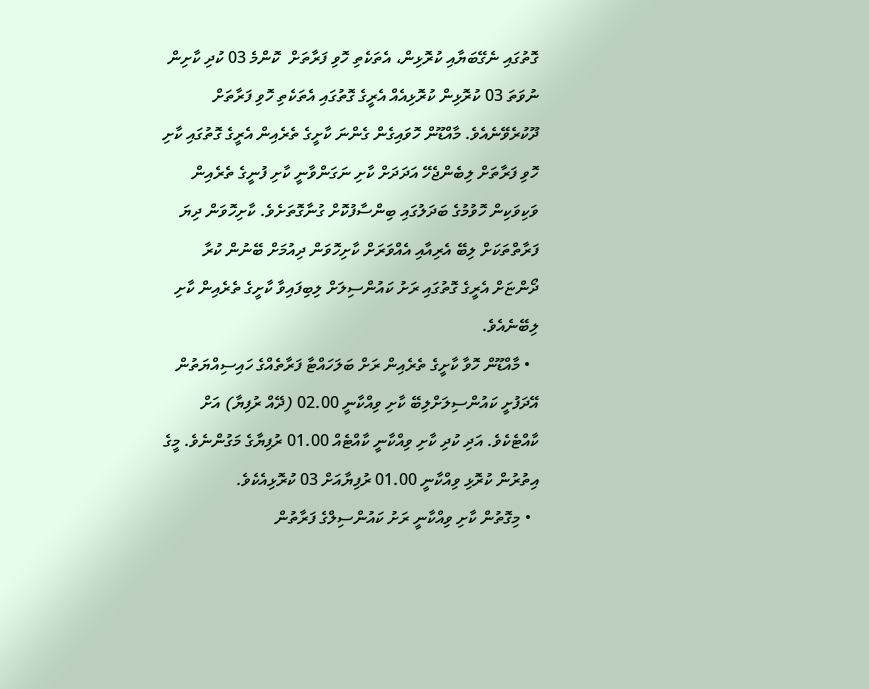ގޮތުގައި ނެގޭބަޔާއި ކުރޮޅިން، އެތަކެތި ހޮވި ފަރާތަށް  ކޮންމެ 03 ކުދި ކާށިން ނުވަތަ 03 ކުރޮޅިން ކުރޮޅިއެއް އެރީގެ ގޮތުގައި އެތަކެތި ހޮވި ފަރާތަށް ދޫކުރެވޭނެއެވެ. މާއްޑޫން ހޮވައިގެން ގެންނަ ކާށީގެ ތެރެއިން އެރީގެ ގޮތުގައި ކާށި ހޮވި ފަރާތަށް ލިބެންޖެހޭ އަދަދަށް ކާށި ނަގަންވާނީ ކާށި ފުނީގެ ތެރެއިން ވަކިވަކިން ހޮވުމުގެ ބަދަލުގައި ބިންސާފުކޮށް ގުނާގޮތަށެވެ. ކާށިހޮވަން ދިޔަ ފަރާތްތަކަށް ލިބޭ އެރިއާއި އެއްވަރަށް ކާށިހޮވަން ދިއުމަށް ބޭނުން ކުރާ ދޯންޏަށް އެރީގެ ގޮތުގައި ރަށު ކައުންސިލަށް ލިބިފައިވާ ކާށީގެ ތެރެއިން ކާށި ލިބޭނެއެވެ.
  • މާއްޑޫން ހޮވާ ކާށީގެ ތެރެއިން ރަށް ބަލަހައްޓާ ފަރާތެއްގެ ހައިސިއްޔަތުން އޭދަފުށީ ކައުންސިލަށްލިބޭ ކާށި ވިއްކާނީ 02.00 (ދޭއް ރުފިޔާ) އަށް ކާއްޓެކެވެ. އަދި ކުދި ކާށި ވިއްކާނީ ކާއްޓެއް 01.00 ރުފިޔާގެ މަގުންނެވެ. މީގެ އިތުރުން ކުރޮޅި ވިއްކާނީ 01.00 ރުފިޔާއަށް 03 ކުރޮޅިއެކެވެ.
  • މިގޮތުން ކާށި ވިއްކާނީ ރަށު ކައުންސިލްގެ ފަރާތުން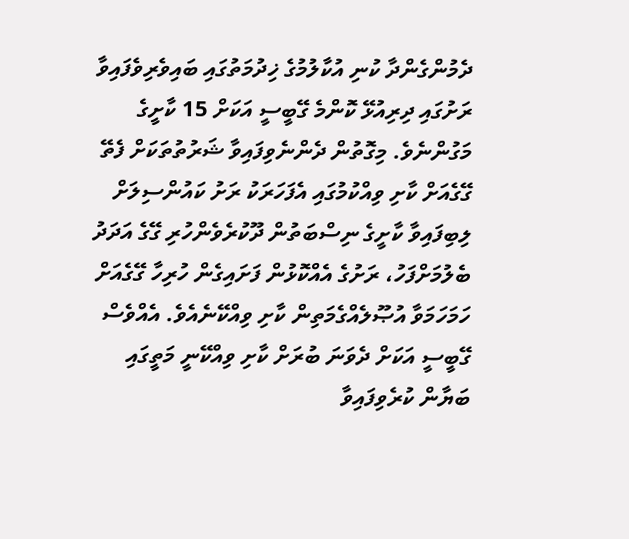ދެމުންގެންދާ ކުނި އުކާލުމުގެ ޚިދުމަތުގައި ބައިވެރިވެފައިވާ ރަށުގައި ދިރިއުޅޭ ކޮންމެ ގޭބީސީ އަކަށް 15 ކާށީގެ މަގުންނެވެ. މިގޮތުން ދެންނެވިފައިވާ ޝަރުތުތަކަށް ފެތޭ ގޭގެއަށް ކާށި ވިއްކުމުގައި އެފަހަރަކު ރަށު ކައުންސިލަށް ލިބިފައިވާ ކާށީގެ ނިސްބަތުން ދޫކުރެވެންހުރި ގޭގެ އަދަދު ބެލުމަށްފަހު، ރަށުގެ އެއްކޮޅުން ފަށައިގެން ހުރިހާ ގޭގެއަށް ހަމަހަމަވާ އުޞޫލެއްގެމަތިން ކާށި ވިއްކޭނެއެވެ. އެއްވެސް ގޭބީސީ އަކަށް ދެވަނަ ބުރަށް ކާށި ވިއްކޭނީ މަތީގައި ބަޔާން ކުރެވިފައިވާ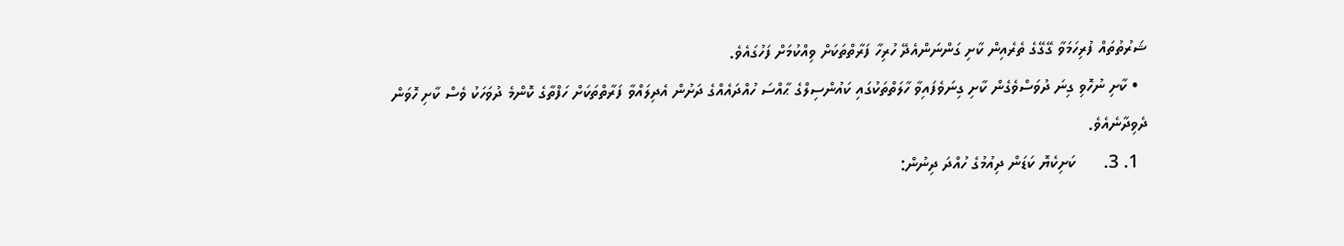ޝަރުތުތައް ފުރިހަމަވާ ގޭގޭގެ ތެރެއިން ކާށި ގަންނަންއެދޭ ހުރިހާ ފަރާތްތަކަށް ވިއްކުމަށް ފަހުގައެވެ.
  • ކާށި ނުހޮވި ގިނަ ދުވަސްވެގެން ކާށި ގިނަވެފައިވާ ހާލަތްތަކުގައި ކައުންސިލްގެ ޙާއްސަ ހުއްދައެއްގެ ދަށުން އެދިލައްވާ ފަރާތްތަކަށް ހަފްތާގެ ކޮންމެ ދުވަހަކު ވެސް ކާށި ހޮވަން ދެވިދާނެއެވެ.
  1. 3.      ކަށިކެޔޮ ކަޑަން ދިއުމުގެ ހުއްދަ ދިނުން: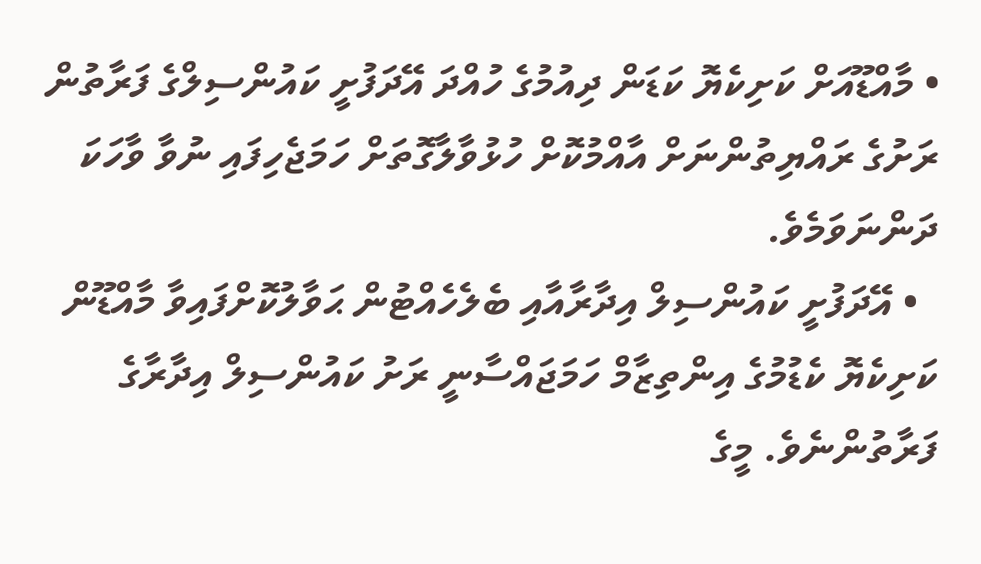• މާއްޑޫއަށް ކަށިކެޔޮ ކަޑަން ދިއުމުގެ ހުއްދަ އޭދަފުށީ ކައުންސިލްގެ ފަރާތުން ރަށުގެ ރައްޔިތުންނަށް އާއްމުކޮށް ހުޅުވާލާގޮތަށް ހަމަޖެހިފައި ނުވާ ވާހަކަ ދަންނަވަމެވެ.
  • އޭދަފުށީ ކައުންސިލް އިދާރާއާއި ބެލެހެއްޓުން ޙަވާލުކޮށްފައިވާ މާއްޑޫން ކަށިކެޔޮ ކެޑުމުގެ އިންތިޒާމް ހަމަޖައްސާނީ ރަށު ކައުންސިލް އިދާރާގެ ފަރާތުންނެވެ. މީގެ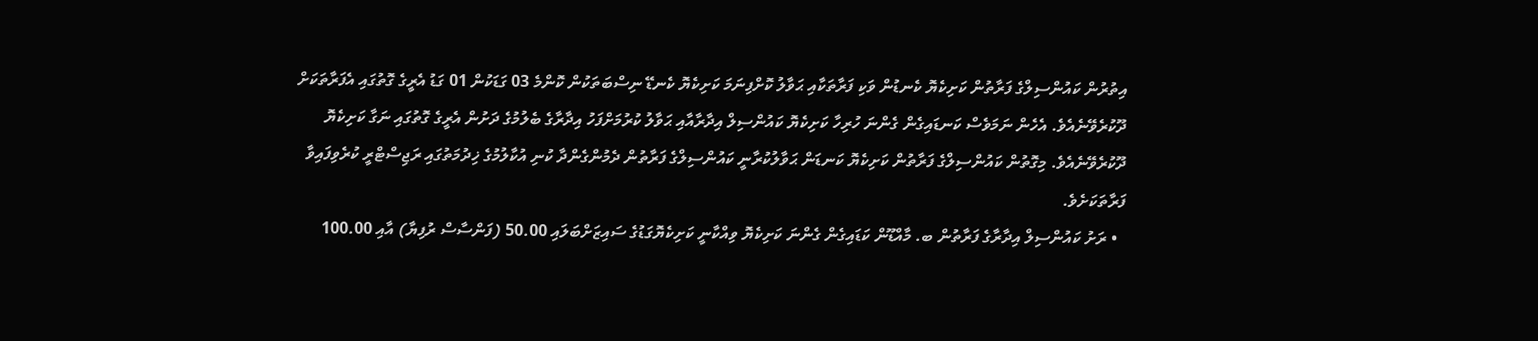އިތުރުން ކައުންސިލްގެ ފަރާތުން ކަށިކެޔޮ ކެނޑުން ވަކި ފަރާތަކާއި ޙަވާލު ކޮށްފިނަމަ ކަށިކެޔޮ ކެނޑޭ ނިސްބަތަކުން ކޮންމެ 03 ގަޑަކުން 01 ގަޑު އެރީގެ ގޮތުގައި އެފަރާތަކަށް ދޫކުރެވޭނެއެވެ. އެހެން ނަމަވެސް ކަނޑައިގެން ގެންނަ ހުރިހާ ކަށިކެޔޮ ކައުންސިލް އިދާރާއާއި ޙަވާލު ކުރުމަށްފަހު އިދާރާގެ ބެލުމުގެ ދަށުން އެރީގެ ގޮތުގައި ނަގާ ކަށިކެޔޮ ދޫކުރެވޭނެއެވެ. މިގޮތުން ކައުންސިލްގެ ފަރާތުން ކަށިކެޔޮ ކަނޑަން ޙަވާލުކުރާނީ ކައުންސިލްގެ ފަރާތުން ދެމުންގެންދާ ކުނި އުކާލުމުގެ ޚިދުމަތުގައި ރަޖިސްޓްރީ ކުރެވިފައިވާ ފަރާތަކަށެވެ.
  • ރަށު ކައުންސިލް އިދާރާގެ ފަރާތުން ބ. މާއްޑޫން ކަޑައިގެން ގެންނަ ކަށިކެޔޮ ވިއްކާނީ ކަށިކެޔޮގަޑުގެ ސައިޒަށްބަލައި 50.00 (ފަންސާސް ރުފިޔާ) އާއި 100.00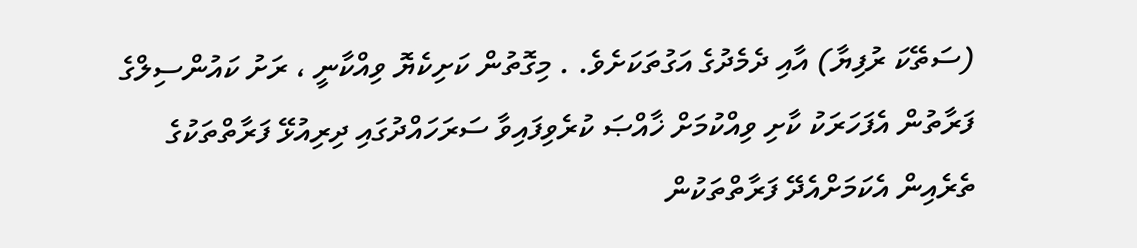(ސަތޭކަ ރުފިޔާ) އާއި ދެމެދުގެ އަގުތަކަށެވެ. . މިގޮތުން ކަށިކެޔޮ ވިއްކާނީ ، ރަށު ކައުންސިލްގެ ފަރާތުން އެފަހަރަކު ކާށި ވިއްކުމަށް ޚާއްޞަ ކުރެވިފައިވާ ސަރަހައްދުގައި ދިރިއުޅޭ ފަރާތްތަކުގެ ތެރެއިން އެކަމަށްއެދޭ ފަރާތްތަކުން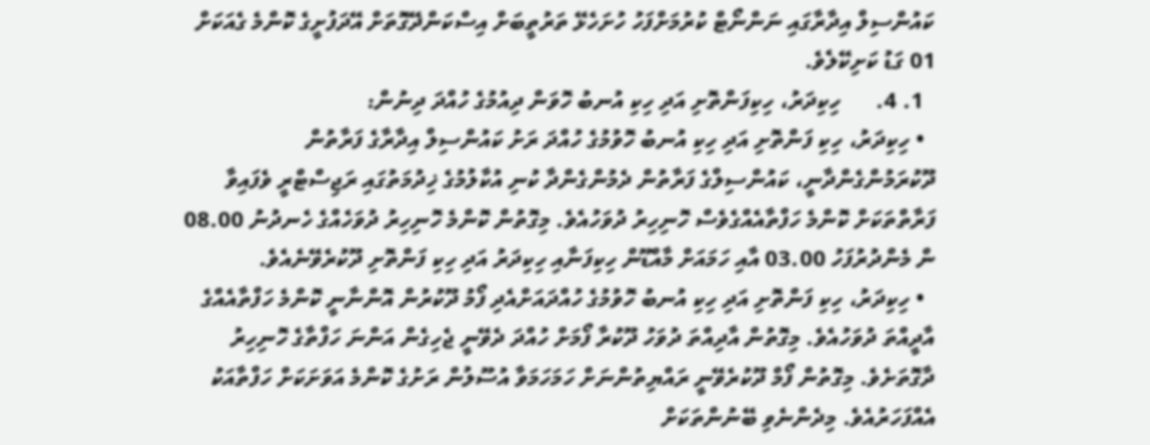ކައުންސިލް އިދާރާގައި ނަންނޯޓް ކުރުމަށްފަހު ހުށަހެޅޭ ތަރުތީބަށް އިސްކަންދޭގޮތަށް އޭދަފުށީގެ ކޮންމެ ގެއަކަށް 01 ގަޑު ކަށިކޭލެވެ.
  1. 4.      ހިކިދަރު، ހިކިފަންތޮށި އަދި ހިކި އުނބު ހޮވަން ދިއުމުގެ ހުއްދަ ދިނުން:
  • ހިކިދަރު، ހިކި ފަންތޮށި އަދި ހިކި އުނބު ހޮވުމުގެ ހުއްދަ ރަށު ކައުންސިލް އިދާރާގެ ފަރާތުން ދޫކުރަމުންގެންދާނީ، ކައުންސިލްގެ ފަރާތުން ދެމުންގެންދާ ކުނި އުކާލުމުގެ ޚިދުމަތުގައި ރަޖިސްޓްރީ ވެފައިވާ ފަރާތްތަކަށް ކޮންމެ ހަފްތާއެއްގެވެސް ހޮނިހިރު ދުވަހުއެވެ. މިގޮތުން ކޮންމެ ހޮނިހިރު ދުވަހެއްގެ ހެނދުނު 08.00 ން މެންދުރުފަހު 03.00 އާއި ހަމައަށް މާއްޑޫން ހިކިފަނާއި ހިކިދަރު އަދި ހިކި ފަންތޮށި ދޫކުރެވޭނެއެވެ.
  • ހިކިދަރު، ހިކި ފަންތޮށި އަދި ހިކި އުނބު ހޮވުމުގެ ހުއްދައަށްއެދި ފޯމު ދޫކުރުން އޮންނާނީ ކޮންމެ ހަފްތާއެއްގެ އާދީއްތަ ދުވަހުއެވެ. މިގޮތުން އާދިއްތަ ދުވަހު ދޫކުރާ ފޯމަށް ހުއްދަ ދެވޭނީ ޖެހިގެން އަންނަ ހަފްތާގެ ހޮނިހިރު ދާގޮތަށެވެ. މިގޮތުން ފޯމް ދޫކުރެވޭނީ ރައްޔިތުންނަށް ހަމަހަމަވާ އުސޫލުން ރަށުގެ ކޮންމެ އަވަށަކަށް ހަފްތާއަކު އެއްފަހަރުއެވެ. މިދެންނެވި ބޭނުންތަކަށް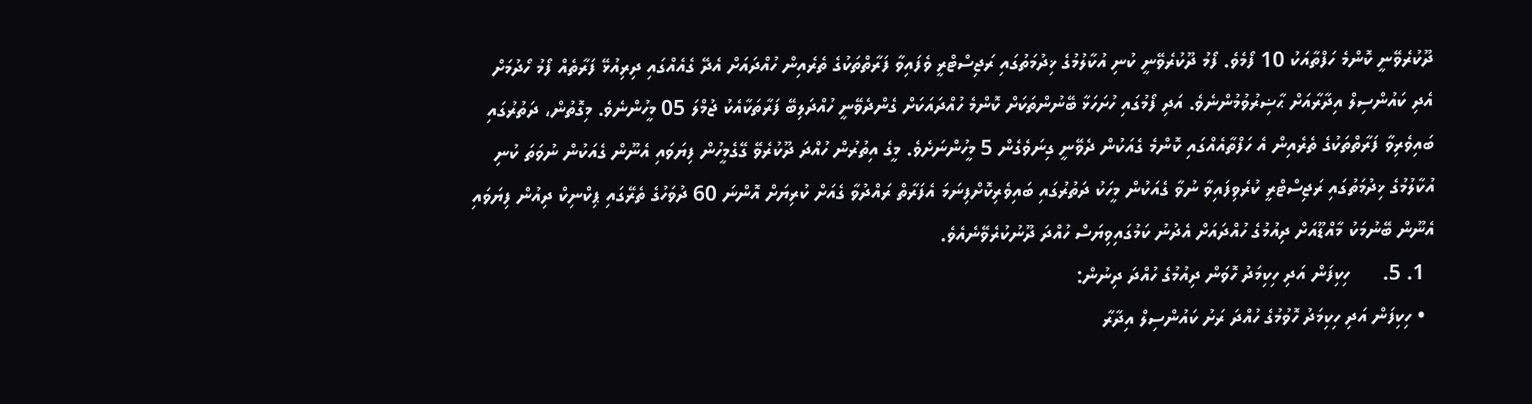ދޫކުރެވޭނީ ކޮންމެ ހަފްތާއަކު 10 ފޯމެވެ. ފޯމު ދޫކުރެވޭނީ ކުނި އުކާލުމުގެ ޚިދުމަތުގައި ރަޖިސްޓްރީ ވެފައިވާ ފަރާތްތަކުގެ ތެރެއިން ހުއްދައަށް އެދޭ ގެއެއްގައި ދިރިއުޅޭ ފަރާތެއް ފޯމު ހޯދުމަށް އެދި ކައުންސިލް އިދާރާއަށް ޙާޟިރުވުމުންނެވެ. އަދި ފޯމުގައި ހުށަހަޅާ ބޭނުންތަކަށް ކޮންމެ ހުއްދައަކަށް ގެންދެވޭނީ ހުއްދަލިބޭ ފަރާތަކާއެކު ޖުމްލަ 05 މީހުންނެވެ. މިގޮތުން، ދަތުރުގައި ބައިވެރިވާ ފަރާތްތަކުގެ ތެރެއިން އެ ހަފްތާއެއްގައި ކޮންމެ ގެއަކުން ދެވޭނީ ގިނަވެގެން 5 މީހުންނަށެވެ. މީގެ އިތުރުން ހުއްދަ ދޫކުރެވޭ ގޭގެމީހުން ފިޔަވައި އެނޫން ގެއަކުން ނުވަތަ ކުނި އުކާލުމުގެ ޚިދުމަތުގައި ރަޖިސްޓްރީ ކުރެވިފައިވާ ނުވާ ގެއަކުން މީހަކު ދަތުރުގައި ބައިވެރިކޮށްފިނަމަ އެފަރާތް ރައްދުވާ ގެއަށް ކުރިޔަށް އޮންނަ 60 ދުވަހުގެ ތެރޭގައި ޕިކްނިކް ދިއުން ފިޔަވައި އެނޫން ބޭނުމަކު މާއްޑޫއަށް ދިއުމުގެ ހުއްދައަށް އެދުނު ކަމުގައިވިޔަސް ހުއްދަ ދޫނުކުރެވޭނެއެވެ.
  1. 5.      ހިކިފަން އަދި ހިކިމަދު ހޮވަން ދިއުމުގެ ހުއްދަ ދިނުން:
  • ހިކިފަން އަދި ހިކިމަދު ހޮވުމުގެ ހުއްދަ ރަށު ކައުންސިލް އިދާރާ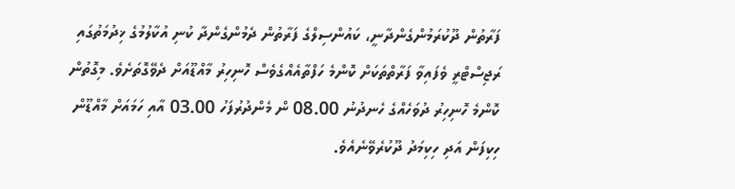ފަރާތުން ދޫކުރަމުންގެންދާނީ، ކައުންސިލްގެ ފަރާތުން ދެމުންގެންދާ ކުނި އުކާލުމުގެ ޚިދުމަތުގައި ރަޖިސްޓްރީ ވެފައިވާ ފަރާތްތަކަށް ކޮންމެ ހަފްތާއެއްގެވެސް ހޮނިހިރު މާއްޑޫއަށް ދެވޭގޮތަށެވެ. މިގޮތުން ކޮންމެ ހޮނިހިރު ދުވަހެއްގެ ހެނދުނު 08.00 ން މެންދުރުފަހު 03.00 އާއި ހަމައަށް މާއްޑޫން ހިކިފަން އަދި ހިކިމަދު ދޫކުރެވޭނެއެވެ.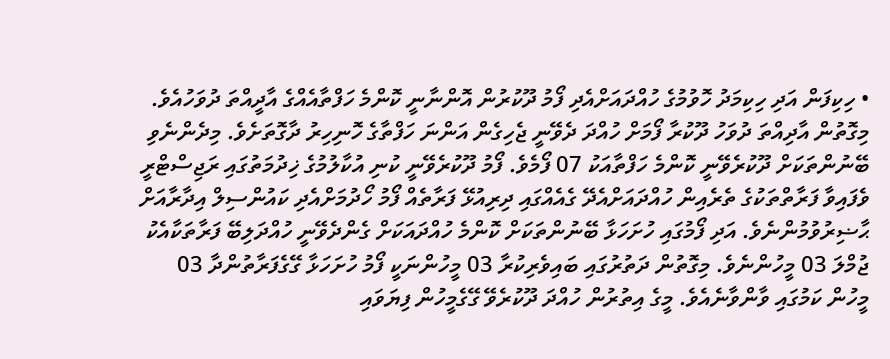• ހިކިފަން އަދި ހިކިމަދު ހޮވުމުގެ ހުއްދައަށްއެދި ފޯމު ދޫކުރުން އޮންނާނީ ކޮންމެ ހަފްތާއެއްގެ އާދީއްތަ ދުވަހުއެވެ. މިގޮތުން އާދިއްތަ ދުވަހު ދޫކުރާ ފޯމަށް ހުއްދަ ދެވޭނީ ޖެހިގެން އަންނަ ހަފްތާގެ ހޮނިހިރު ދާގޮތަށެވެ. މިދެންނެވި ބޭނުންތަކަށް ދޫކުރެވޭނީ ކޮންމެ ހަފްތާއަކު 07 ފޯމެވެ. ފޯމު ދޫކުރެވޭނީ ކުނި އުކާލުމުގެ ޚިދުމަތުގައި ރަޖިސްޓްރީ ވެފައިވާ ފަރާތްތަކުގެ ތެރެއިން ހުއްދައަށްއެދޭ ގެއެއްގައި ދިރިއުޅޭ ފަރާތެއް ފޯމު ހޯދުމަށްއެދި ކައުންސިލް އިދާރާއަށް ޙާޟިރުވުމުންނެވެ. އަދި ފޯމުގައި ހުށަހަޅާ ބޭނުންތަކަށް ކޮންމެ ހުއްދައަކަށް ގެންދެވޭނީ ހުއްދަލިބޭ ފަރާތަކާއެކު ޖުމްލަ 03 މީހުންނެވެ. މިގޮތުން ދަތުރުގައި ބައިވެރިކުރާ 03 މީހުންނަކީ ފޯމު ހުށަހަޅާ ގޭގެފަރާތުންދާ 03 މީހުން ކަމުގައި ވާންވާނެއެވެ. މީގެ އިތުރުން ހުއްދަ ދޫކުރެވޭ ގޭގެމީހުން ފިޔަވައި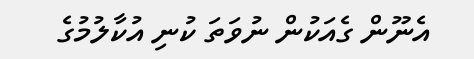އެނޫން ގެއަކުން ނުވަތަ ކުނި އުކާލުމުގެ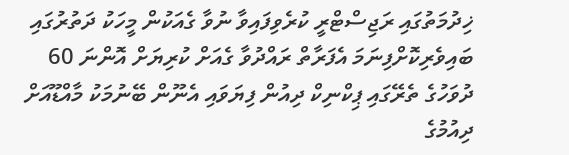ޚިދުމަތުގައި ރަޖިސްޓްރީ ކުރެވިފައިވާ ނުވާ ގެއަކުން މީހަކު ދަތުރުގައި ބައިވެރިކޮށްފިނަމަ އެފަރާތް ރައްދުވާ ގެއަށް ކުރިޔަށް އޮންނަ 60 ދުވަހުގެ ތެރޭގައި ޕިކްނިކް ދިއުން ފިޔަވައި އެނޫން ބޭނުމަކު މާއްޑޫއަށް ދިއުމުގެ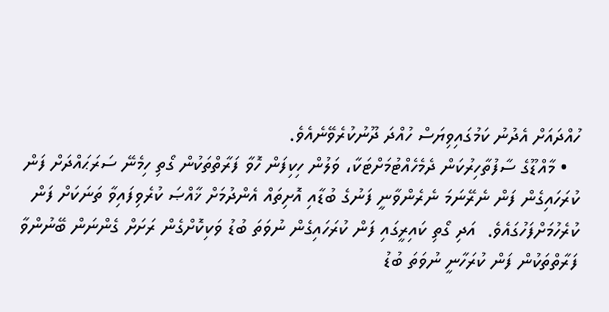ހުއްދައަށް އެދުނު ކަމުގައިވިޔަސް ހުއްދަ ދޫނުކުރެވޭނެއެވެ.
  • މާއްޑޫގެ ސާފުތާހިރުކަން ދެމެހެއްޓުމަށްޓަކާ، ވަލުން ހިކިފަން ހޮވާ ފަރާތްތަކުން ގޯތި ހިމެނޭ ސަރަޙައްދަށް ފަން ކުރަހައިގެން ފަން ނެރޭނަމަ ނެރެންވާނީ ފަނުގެ ބުޑާއި އޮށިތައް އެންދުމަށް ޚާއްޞަ ކުރެވިފައިވާ ތަނަކަށް ފަން ކުރެހުމަށްފަހުގައެވެ.  އަދި ގޯތި ކައިރީގައި ފަން ކުރަހައިގެން ނުވަތަ ބުޑު ވަކިކޮށްގެން ރަށަށް ގެންނަން ބޭނުންވާ ފަރާތްތަކުން ފަން ކުރަހާނީ ނުވަތަ ބުޑު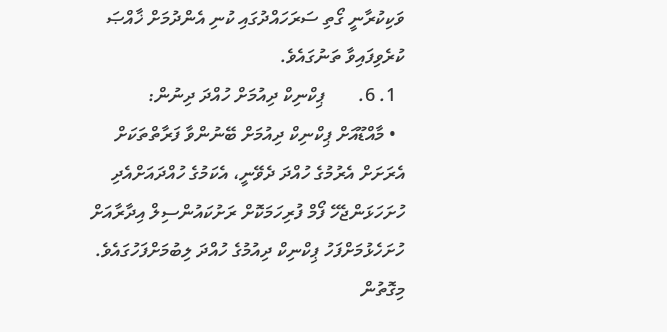ވަކިކުރާނީ ގޯތި ސަރަހައްދުގައި ކުނި އެންދުމަށް ޚާއްޞަ ކުރެވިފައިވާ ތަނުގައެވެ.
  1. 6.       ޕިކްނިކް ދިއުމަށް ހުއްދަ ދިނުން:
  • މާއްޑޫއަށް ޕިކްނިކް ދިއުމަށް ބޭނުންވާ ފަރާތްތަކަށް އެރަށަށް އެރުމުގެ ހުއްދަ ދެވޭނީ، އެކަމުގެ ހުއްދައަށްއެދި ހުށަހަޅަންޖެހޭ ފޯމް ފުރިހަމަކޮށް ރަށުކައުންސިލް އިދާރާއަށް ހުށަހެޅުމަށްފަހު ޕިކްނިކް ދިއުމުގެ ހުއްދަ ލިބުމަށްފަހުގައެވެ. މިގޮތުން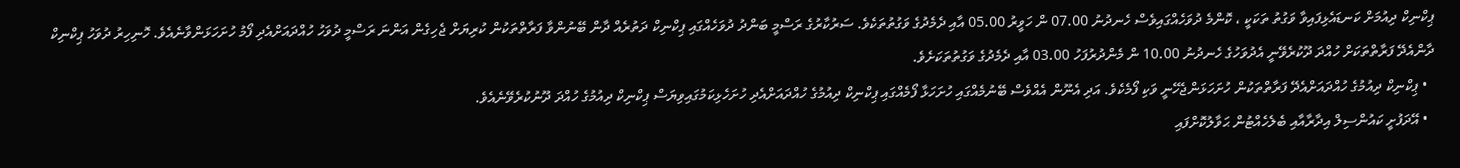ޕިކްނިކް ދިއުމަށް ކަނޑައެޅިފައިވާ ވަގުތު ތަކަކީ ، ކޮންމެ ދުވަހެއްގައިވެސް ހެނދުނު 07.00 ން ހަވީރު 05.00 އާއި ދެމެދުގެ ވަގުތުތަކެވެ. ސަރުކާރުގެ ރަސްމީ ބަންދު ދުވަހެއްގައި ޕިކްނިކް ދަތުރެއް ދާން ބޭނުންވާ ފަރާތްތަކުން ކުރިޔަށް ޖެހިގެން އަންނަ ރަސްމީ ދުވަހު ހުއްދައަށްއެދި ފޯމު ހުށަހަޅަންވާނެއެވެ. ހޮނިހިރު ދުވަހު ޕިކްނިކް ދާންއެދޭ ފަރާތްތަކަށް ހުއްދަ ދޫކުރެވޭނީ އެދުވަހުގެ ހެނދުނު 10.00 ން މެންދުރުފަހު 03.00 އާއި ދެމެދުގެ ވަގުތުތަކަށެވެ.
  • ޕިކްނިކް ދިއުމުގެ ހުއްދައަށްއެދޭ ފަރާތްތަކުން ހުށަހަޅަންޖެހޭނީ ވަކި ފޯމެކެވެ. އަދި އެނޫން އެއްވެސް ބޭނުމެއްގައި ހުށަހަޅާ ފޯމެއްގައި ޕިކްނިކް ދިއުމުގެ ހުއްދައަށްއެދި ހުށަހެޅިކަމުގައިވިޔަސް ޕިކްނިކް ދިއުމުގެ ހުއްދަ ދޫނުކުރެވޭނެއެވެ.
  • އޭދަފުށީ ކައުންސިލް އިދާރާއާއި ބެލެހެއްޓުން ޙަވާލުކޮށްފައި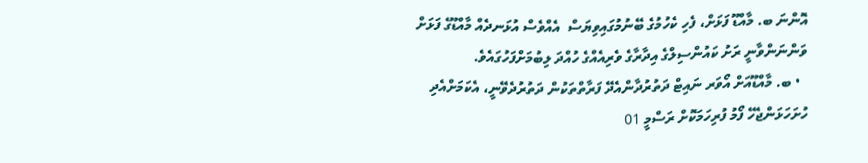އޮންނަ ބ. މާއްޑޫ ފަޅަށް، ފެހި ކެހުމުގެ ބޭނުމުގައިވިޔަސް  އެއްވެސް އުޅަނދެއް މާއްޑޫގެ ފަޅަށް ވަންނަންވާނީ ރަށު ކައުންސިލްގެ އިދާރާގެ ވެރިއެއްގެ ހުއްދަ ލިބުމަށްފަހުގައެވެ.
  • ބ. މާއްޑޫއަށް އޯވަރ ނައިޓް ދަތުރުދާންއެދޭ ފަރާތްތަކުން ދަތުރުދެވޭނީ، އެކަމަށްއެދި ހުށަހަޅަންޖެހޭ ފޯމު ފުރިހަމަކޮށް ރަސްމީ 01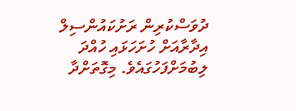ދުވަސްކުރިން ރަށުކައުންސިލް އިދާރާއަށް ހުށަހަޅައި ހުއްދަ ލިބުމަށްފަހުގައެވެ. މިގޮތަށްދާ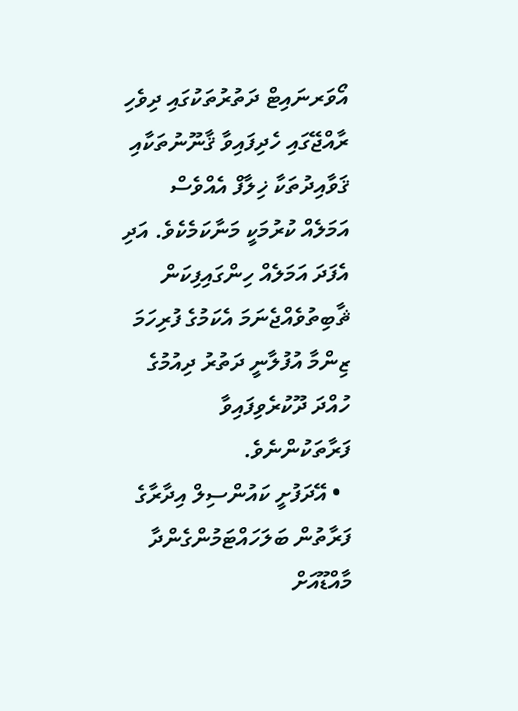އޯވަރނައިޓް ދަތުރުތަކުގައި ދިވެހި ރާއްޖޭގައި ހެދިފައިވާ ޤާނޫނުތަކާއި ޤަވާއިދުތަކާ ޚިލާފް އެއްވެސް އަމަލެއް ކުރުމަކީ މަނާކަމެކެވެ. އަދި އެފަދަ އަމަލެއް ހިންގައިފިކަން ޘާބިތުވެއްޖެނަމަ އެކަމުގެ ފުރިހަމަ ޒިންމާ އުފުލާނީ ދަތުރު ދިއުމުގެ ހުއްދަ ދޫކުރެވިފައިވާ ފަރާތަކުންނެވެ.
  • އޭދަފުށީ ކައުންސިލް އިދާރާގެ ފަރާތުން ބަލަހައްޓަމުންގެންދާ މާއްޑޫއަށް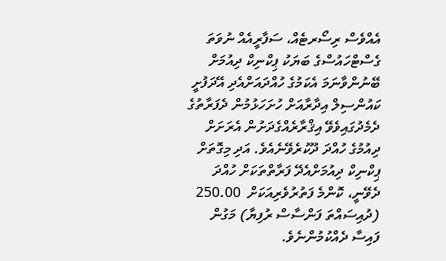އެއްވެސް ރިސޯރޓެއް، ސަފާރީއެއް ނުވަތަ ގެސްޓްހައުސްގެ ބަޔަކު ޕިކްނިކް ދިއުމަށް ބޭނުންވާނަމަ އެކަމުގެ ހުއްދައަށްއެދި އޭދަފުށީ ކައުންސިލް އިދާރާއަށް ހުށަހަޅުމުން ދެފަރާތުގެ ދެމެދުގައިވެވޭ އިޤްރާރެއްގެދަށުން އެރަށަށް ދިއުމުގެ ހުއްދަ ދޫކުރެވޭނެއެވެ. އަދި މިގޮތަށް ޕިކްނިކް ދިއުމަށްއެދޭ ފަރާތްތަކަށް ހުއްދަ ދެވޭނީ، ކޮންމެ ފަތުރުވެރިއަކަށް  250.00 (ދުއިސައްތަ ފަންސާސް ރުފިޔާ) މަގުން ފައިސާ ދެއްކުމުންނެވެ.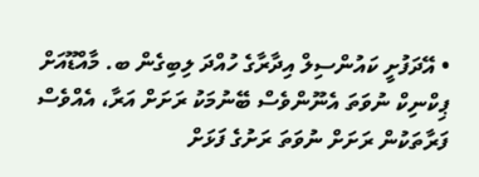• އޭދަފުށީ ކައުންސިލް އިދާރާގެ ހުއްދަ ލިބިގެން ބ. މާއްޑޫއަށް ޕިކްނިކް ނުވަތަ އެނޫންވެސް ބޭނުމަކު ރަށަށް އަރާ، އެއްވެސް ފަރާތަކުން ރަށަށް ނުވަތަ ރަށުގެ ފަޅަށް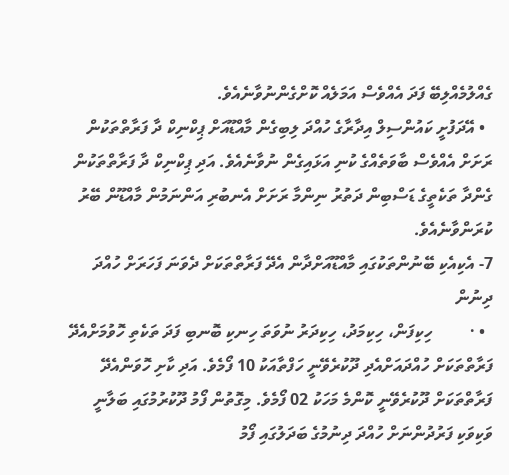ގެއްލުމެއްލިބޭ ފަދަ އެއްވެސް އަމަލެއް ކޮށްގެންނުވާނެއެވެ.
  • އޭދަފުށީ ކައުންސިލް އިދާރާގެ ހުއްދަ ލިބިގެން މާއްޑޫއަށް ޕިކްނިކް ދާ ފަރާތްތަކުން ރަށަށް އެއްވެސް ބާވަތެއްގެ ކުނި އަޅައިގެން ނުވާނެއެވެ. އަދި ޕިކްނިކް ދާ ފަރާތްތަކުން ގެންދާ ތަކެތީގެ ޑަސްބިން ދަތުރު ނިންމާ ރަށަށް އެނބުރި އަންނަމުން މާއްޑޫން ބޭރު ކުރަންވާނެއެވެ.
7- އެކިއެކި ބޭނުންތަކުގައި މާއްޑޫއަށްދާން އެދޭ ފަރާތްތަކަށް ދެވަނަ ފަހަރަށް ހުއްދަ ދިނުން
  • ·         ހިކިފަން، ހިކިމަދު، ހިކިދަރު ނުވަތަ ހިނކި ބޮނބި ފަދަ ތަކެތި ހޮވުމަށްއެދޭ ފަރާތްތަކަށް ހުއްދައަށްއެދި ދޫކުރެވޭނީ ހަފްތާއަކު 10 ފޯމެވެ. އަދި ކާށި ހޮވަންއެދޭ ފަރާތްތަކަށް ދޫކުރެވޭނީ ކޮންމެ މަހަކު 02 ފޯމެވެ. މިގޮތުން ފޯމު ދޫކުރުމުގައި ބަލާނީ ވަކިވަކި ފަރުދުންނަށް ހުއްދަ ދިނުމުގެ ބަދަލުގައި ފޯމު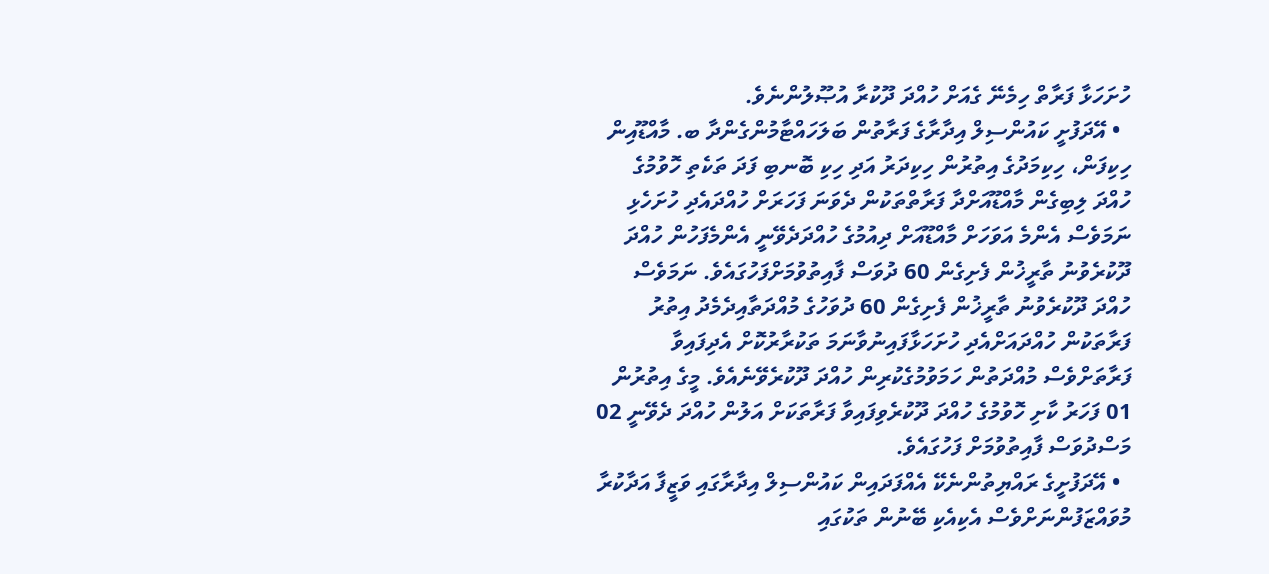ހުށަހަޅާ ފަރާތް ހިމެނޭ ގެއަށް ހުއްދަ ދޫކުރާ އުޞޫލުންނެވެ.
  • އޭދަފުށީ ކައުންސިލް އިދާރާގެ ފަރާތުން ބަލަހައްޓާމުންގެންދާ ބ. މާއްޑޫއިން ހިކިފަން، ހިކިމަދުގެ އިތުރުން ހިކިދަރު އަދި ހިކި ބޮނބި ފަދަ ތަކެތި ހޮވުމުގެ  ހުއްދަ ލިބިގެން މާއްޑޫއަށްދާ ފަރާތްތަކުން ދެވަނަ ފަހަރަށް ހުއްދައެދި ހުށަހެޅި ނަމަވެސް އެންމެ އަވަހަށް މާއްޑޫއަށް ދިއުމުގެ ހުއްދަދެވޭނީ އެންމެފަހުން ހުއްދަ ދޫކުރެވުނު ތާރީޚުން ފެށިގެން 60 ދުވަސް ފާއިތުވުމަށްފަހުގައެވެ. ނަމަވެސް ހުއްދަ ދޫކުރެވުނު ތާރީޚުން ފެށިގެން 60 ދުވަހުގެ މުއްދަތާއިދެމެދު އިތުރު ފަރާތަކުން ހުއްދައަށްއެދި ހުށަހަޅާފައިނުވާނަމަ ތަކުރާރުކޮށް އެދިފައިވާ ފަރާތަށްވެސް މުއްދަތުން ހަމަވުމުގެކުރިން ހުއްދަ ދޫކުރެވޭނެއެވެ. މީގެ އިތުރުން 01 ފަހަރު ކާށި ހޮވުމުގެ ހުއްދަ ދޫކުރެވިފައިވާ ފަރާތަކަށް އަލުން ހުއްދަ ދެވޭނީ 02 މަސްދުވަސް ފާއިތުވުމަށް ފަހުގައެވެ.
  • އޭދަފުށީގެ ރައްޔިތުންނެކޭ އެއްފަދައިން ކައުންސިލް އިދާރާގައި ވަޒީފާ އަދާކުރާ މުވައްޒަފުންނަށްވެސް އެކިއެކި ބޭނުން ތަކުގައި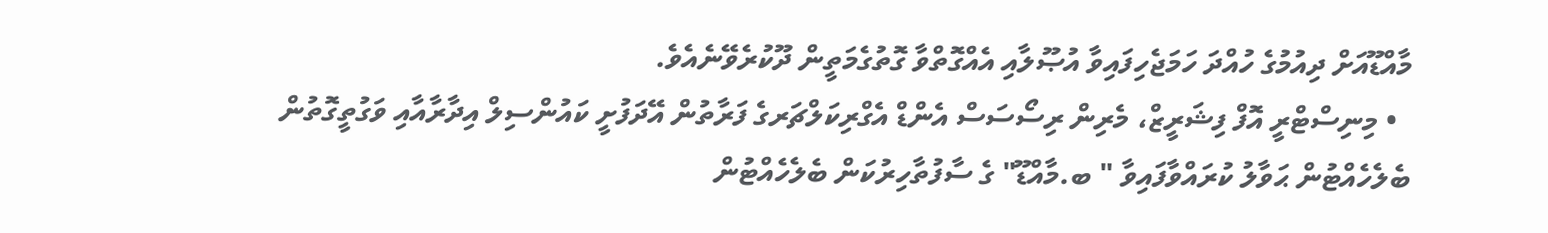މާއްޑޫއަށް ދިއުމުގެ ހުއްދަ ހަމަޖެހިފައިވާ އުޞޫލާއި އެއްގޮތްވާ ގޮތުގެމަތީން ދޫކުރެވޭނެއެވެ.
  • މިނިސްޓްރީ އޮފް ފިޝަރީޒް، މެރިން ރިސޯސަސް އެންޑް އެގްރިކަލްޗަރގެ ފަރާތުން އޭދަފުށީ ކައުންސިލް އިދާރާއާއި ވަގުތީގޮތުން ބެލެހެއްޓުން ޙަވާލު ކުރައްވާފައިވާ " ބ.މާއްޑޫ" ގެ ސާފުތާހިރުކަން ބެލެހެއްޓުން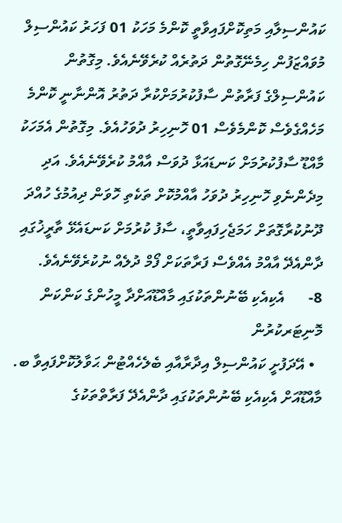ކައުންސިލާއި މަތިކޮށްފައިވާތީ ކޮންމެ މަހަކު 01 ފަހަރު ކައުންސިލް މުވައްޒަފުން ހިމެނޭގޮތުން ދަތުރެއް ކުރެވޭނެއެވެ. މިގޮތުން ކައުންސިލްގެ ފަރާތުން ސާފުކުރުމަށްކުރާ ދަތުރު އޮންނާނީ ކޮންމެ މަހެއްގެވެސް ކޮންމެވެސް 01 ހޮނިހިރު ދުވަހުއެވެ. މިގޮތުން އެމަހަކު މާއްޑޫ ސާފުކުރުމަށް ކަނޑައަޅާ ދުވަސް އާއްމު ކުރެވޭނެއެވެ. އަދި މިދެންނެވި ހޮނިހިރު ދުވަހު އާއްމުކޮށް ތަކެތި ހޮވަން ދިއުމުގެ ހުއްދަ ދޫނުކުރާގޮތަށް ހަމަޖެހިފައިވާތީ، ސާފު ކުރުމަށް ކަނޑައެޅޭ ތާރީޚުގައި ދާންއެދޭ އާއްމު އެއްވެސް ފަރާތަކަށް ފޯމް ދުލެއް ނުކުރެވޭނެއެވެ.
8-      އެކިއެކި ބޭނުންތަކުގައި މާއްޑޫއަށްދާ މީހުންގެ ކަންކަން މޮނިޓަރކުރުން
  • އޭދަފުށީ ކައުންސިލް އިދާރާއާއި ބެލެހެއްޓުން ޙަވާލުކޮށްފައިވާ ބ. މާއްޑޫއަށް އެކިއެކި ބޭނުންތަކުގައި ދާންއެދޭ ފަރާތްތަކުގެ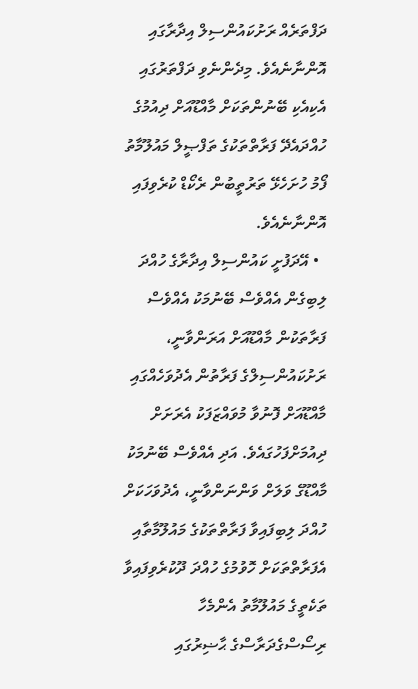ދަފްތަރެއް ރަށުކައުންސިލް އިދާރާގައި އޮންނާނެއެވެ. މިދެންނެވި ދަފްތަރުގައި އެކިއެކި ބޭނުންތަކަށް މާއްޑޫއަށް ދިއުމުގެ ހުއްދައެދޭ ފަރާތްތަކުގެ ތަފްޞީލް މައުލޫމާތު ފޯމު ހުށަހެޅޭ ތަރުތީބުން ރެކޯޑް ކުރެވިފައި އޮންނާނެއެވެ.
  • އޭދަފުށީ ކައުންސިލް އިދާރާގެ ހުއްދަ ލިބިގެން އެއްވެސް ބޭނުމަކު އެއްވެސް ފަރާތަކުން މާއްޑޫއަށް އަރަންވާނީ، ރަށުކައުންސިލްގެ ފަރާތުން އެދުވަހެއްގައި މާއްޑޫއަށް ފޮނުވާ މުވައްޒަފަކު އެރަށަށް ދިއުމަށްފަހުގައެވެ. އަދި އެއްވެސް ބޭނުމަކު މާއްޑޫގެ ވަލަށް ވަންނަންވާނީ، އެދުވަހަކަށް ހުއްދަ ލިބިފައިވާ ފަރާތްތަކުގެ މައުލޫމާތާއި އެފަރާތްތަކަށް ހޮވުމުގެ ހުއްދަ ދޫކުރެވިފައިވާ ތަކެތީގެ މައުލޫމާތު އެންމެހާ ރިސޯސްގެދަރާސްގެ ޙާޟިރުގައި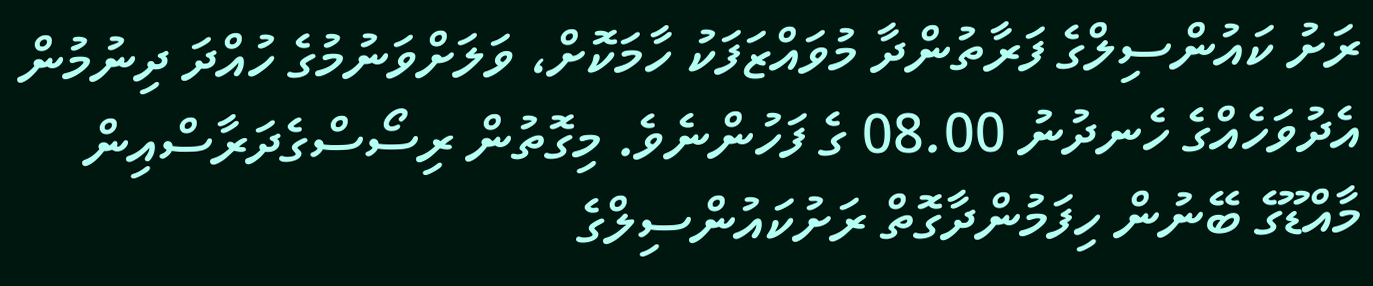ރަށު ކައުންސިލްގެ ފަރާތުންދާ މުވައްޒަފަކު ހާމަކޮށް، ވަލަށްވަނުމުގެ ހުއްދަ ދިނުމުން އެދުވަހެއްގެ ހެނދުނު 08.00 ގެ ފަހުންނެވެ. މިގޮތުން ރިސޯސްގެދަރާސްއިން މާއްޑޫގެ ބޭނުން ހިފަމުންދާގޮތް ރަށުކައުންސިލްގެ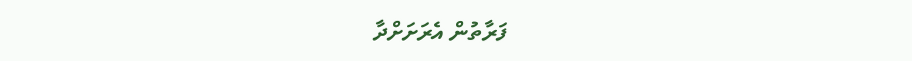ފަރާތުން އެރަށަށްދާ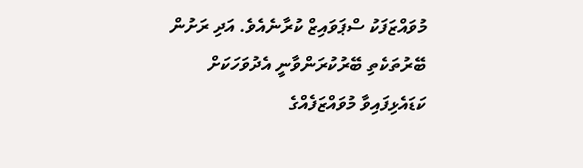މުވައްޒަފަކު ސްޕަވައިޒް ކުރާނެއެވެ. އަދި ރަށުން ބޭރުތަކެތި ބޭރުކުރަންވާނީ އެދުވަހަކަށް ކަޑައެޅިފައިވާ މުވައްޒަފެއްގެ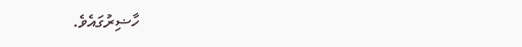ހާޟިރުގައެވެ.